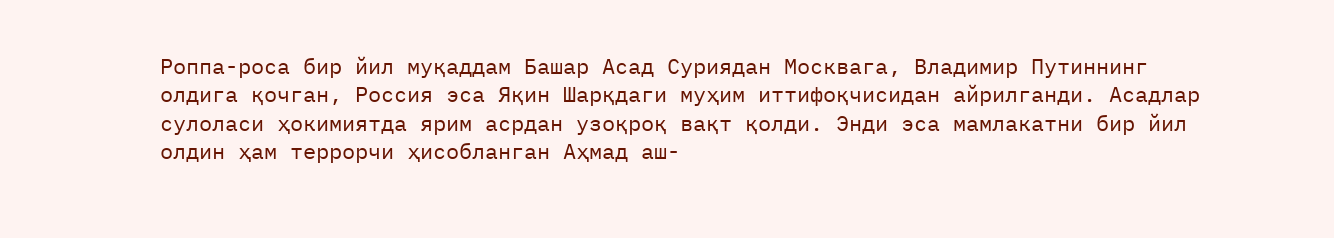Роппа-роса бир йил муқаддам Башар Асад Суриядан Москвага, Владимир Путиннинг олдига қочган, Россия эса Яқин Шарқдаги муҳим иттифоқчисидан айрилганди. Асадлар сулоласи ҳокимиятда ярим асрдан узоқроқ вақт қолди. Энди эса мамлакатни бир йил олдин ҳам террорчи ҳисобланган Аҳмад аш-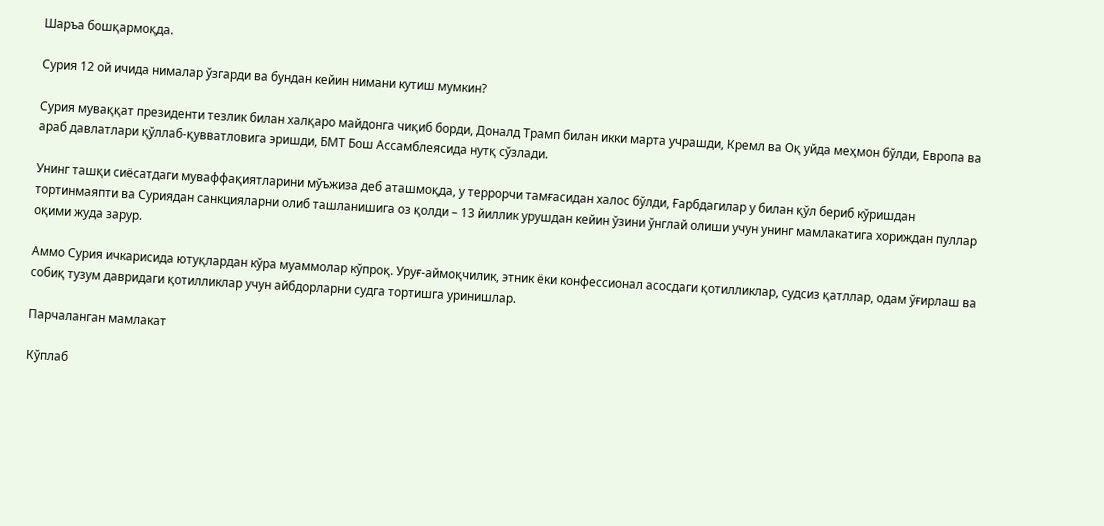Шаръа бошқармоқда.

Сурия 12 ой ичида нималар ўзгарди ва бундан кейин нимани кутиш мумкин?

Сурия муваққат президенти тезлик билан халқаро майдонга чиқиб борди, Доналд Трамп билан икки марта учрашди, Кремл ва Оқ уйда меҳмон бўлди, Европа ва араб давлатлари қўллаб-қувватловига эришди, БМТ Бош Ассамблеясида нутқ сўзлади.

Унинг ташқи сиёсатдаги муваффақиятларини мўъжиза деб аташмоқда, у террорчи тамғасидан халос бўлди, Ғарбдагилар у билан қўл бериб кўришдан тортинмаяпти ва Суриядан санкцияларни олиб ташланишига оз қолди – 13 йиллик урушдан кейин ўзини ўнглай олиши учун унинг мамлакатига хориждан пуллар оқими жуда зарур.

Аммо Сурия ичкарисида ютуқлардан кўра муаммолар кўпроқ. Уруғ-аймоқчилик, этник ёки конфессионал асосдаги қотилликлар, судсиз қатллар, одам ўғирлаш ва собиқ тузум давридаги қотилликлар учун айбдорларни судга тортишга уринишлар.

Парчаланган мамлакат

Кўплаб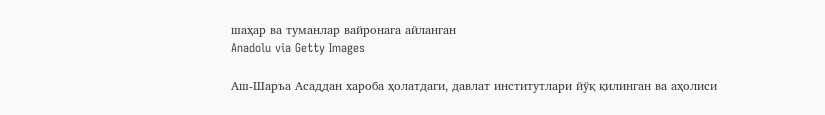шаҳар ва туманлар вайронага айланган
Anadolu via Getty Images

Аш-Шаръа Асаддан хароба ҳолатдаги, давлат институтлари йўқ қилинган ва аҳолиси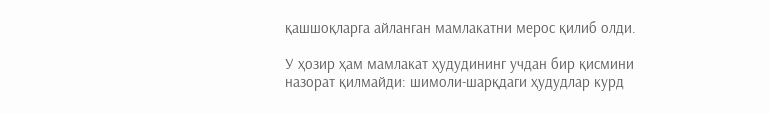қашшоқларга айланган мамлакатни мерос қилиб олди.

У ҳозир ҳам мамлакат ҳудудининг учдан бир қисмини назорат қилмайди: шимоли-шарқдаги ҳудудлар курд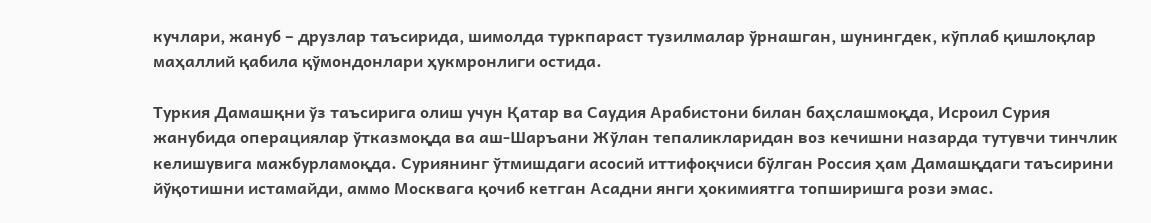кучлари, жануб – друзлар таъсирида, шимолда туркпараст тузилмалар ўрнашган, шунингдек, кўплаб қишлоқлар маҳаллий қабила қўмондонлари ҳукмронлиги остида.

Туркия Дамашқни ўз таъсирига олиш учун Қатар ва Саудия Арабистони билан баҳслашмоқда, Исроил Сурия жанубида операциялар ўтказмоқда ва аш-Шаръани Жўлан тепаликларидан воз кечишни назарда тутувчи тинчлик келишувига мажбурламоқда. Суриянинг ўтмишдаги асосий иттифоқчиси бўлган Россия ҳам Дамашқдаги таъсирини йўқотишни истамайди, аммо Москвага қочиб кетган Асадни янги ҳокимиятга топширишга рози эмас.